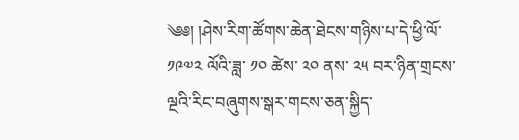༄༅། །ཤེས་རིག་ཚོགས་ཆེན་ཐེངས་གཉིས་པ་དེ་ཕྱི་ལོ་༡༩༧༢ ལོའི་ཟླ་ ༡༠ ཚེས་ ༢༠ ནས་ ༢༥ བར་ཉིན་གྲངས་ལྔའི་རིང་བཞུགས་སྒར་གངས་ཅན་སྐྱིད་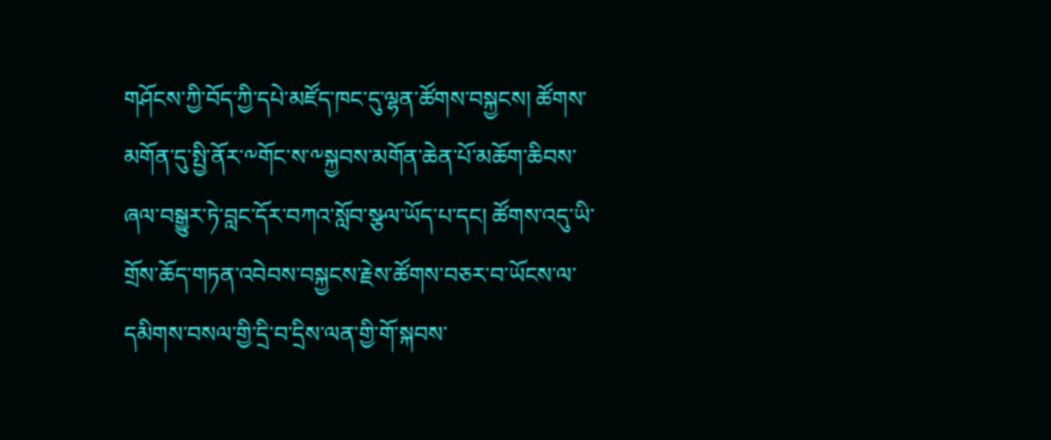གཤོངས་ཀྱི་བོད་ཀྱི་དཔེ་མཛོད་ཁང་དུ་ལྷན་ཚོགས་བསྐྱངས། ཚོགས་མགོན་དུ་སྤྱི་ནོར་༸གོང་ས་༸སྐྱབས་མགོན་ཆེན་པོ་མཆོག་ཆིབས་ཞལ་བསྒྱུར་ཏེ་བླང་དོར་བཀའ་སློབ་སྩལ་ཡོད་པ་དང། ཚོགས་འདུ་ཡི་གྲོས་ཆོད་གཏན་འབེབས་བསྐྱངས་རྗེས་ཚོགས་བཅར་བ་ཡོངས་ལ་དམིགས་བསལ་གྱི་དྲི་བ་དྲིས་ལན་གྱི་གོ་སྐབས་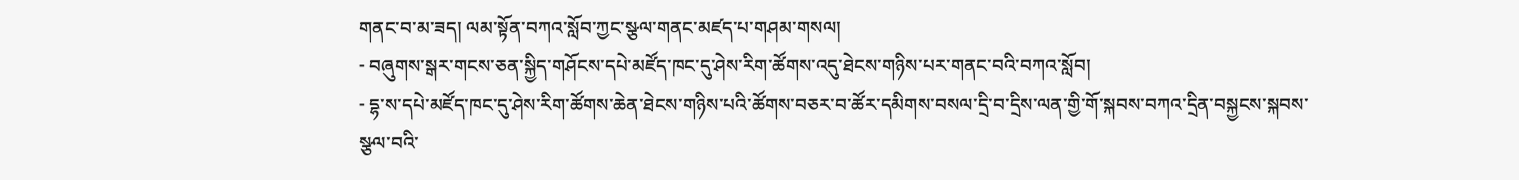གནང་བ་མ་ཟད། ལམ་སྟོན་བཀའ་སློབ་ཀྱང་སྩལ་གནང་མཛད་པ་གཤམ་གསལ།
- བཞུགས་སྒར་གངས་ཅན་སྐྱིད་གཤོངས་དཔེ་མཛོད་ཁང་དུ་ཤེས་རིག་ཚོགས་འདུ་ཐེངས་གཉིས་པར་གནང་བའི་བཀའ་སློབ།
- དྷ་ས་དཔེ་མཛོད་ཁང་དུ་ཤེས་རིག་ཚོགས་ཆེན་ཐེངས་གཉིས་པའི་ཚོགས་བཅར་བ་ཚོར་དམིགས་བསལ་དྲི་བ་དྲིས་ལན་གྱི་གོ་སྐབས་བཀའ་དྲིན་བསྐྱངས་སྐབས་སྩལ་བའི་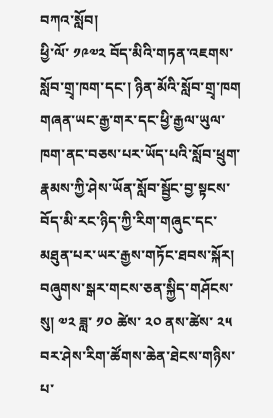བཀའ་སློབ།
ཕྱི་ལོ་ ༡༩༧༢ བོད་མིའི་གཏན་འཇགས་སློབ་གྲྭ་ཁག་དང་། ཉིན་མོའི་སློབ་གྲྭ་ཁག གཞན་ཡང་རྒྱ་གར་དང་ཕྱི་རྒྱལ་ཡུལ་ཁག་ནང་བཅས་པར་ཡོད་པའི་སློབ་ཕྲུག་རྣམས་ཀྱི་ཤེས་ཡོན་སློབ་སྦྱོང་བྱ་སྟངས་བོད་མི་རང་ཉིད་ཀྱི་རིག་གཞུང་དང་མཐུན་པར་ཡར་རྒྱས་གཏོང་ཐབས་སྐོར། བཞུགས་སྒར་གངས་ཅན་སྐྱིད་གཤོངས་སུ། ༧༢ ཟླ་ ༡༠ ཚེས་ ༢༠ ནས་ཚེས་ ༢༥ བར་ཤེས་རིག་ཚོགས་ཆེན་ཐེངས་གཉིས་པ་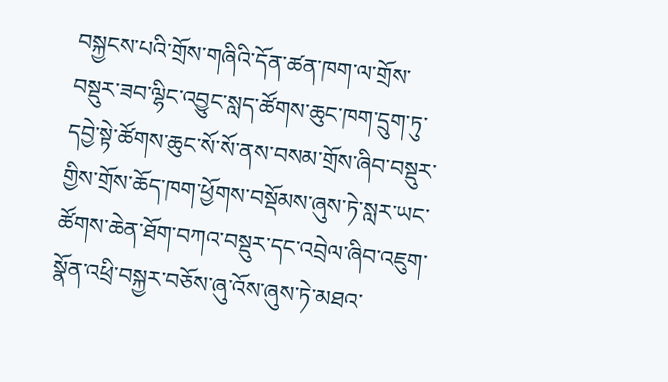བསྐྱངས་པའི་གྲོས་གཞིའི་དོན་ཚན་ཁག་ལ་གྲོས་བསྡུར་ཟབ་ལྷིང་འབྱུང་སླད་ཚོགས་ཆུང་ཁག་དྲུག་ཏུ་དབྱེ་སྟེ་ཚོགས་ཆུང་སོ་སོ་ནས་བསམ་གྲོས་ཞིབ་བསྡུར་གྱིས་གྲོས་ཆོད་ཁག་ཕྱོགས་བསྡོམས་ཞུས་ཏེ་སླར་ཡང་ཚོགས་ཆེན་ཐོག་བཀའ་བསྡུར་དང་འབྲེལ་ཞིབ་འཇུག་སྣོན་འཕྲི་བསྐྱར་བཅོས་ཞུ་འོས་ཞུས་ཏེ་མཐའ་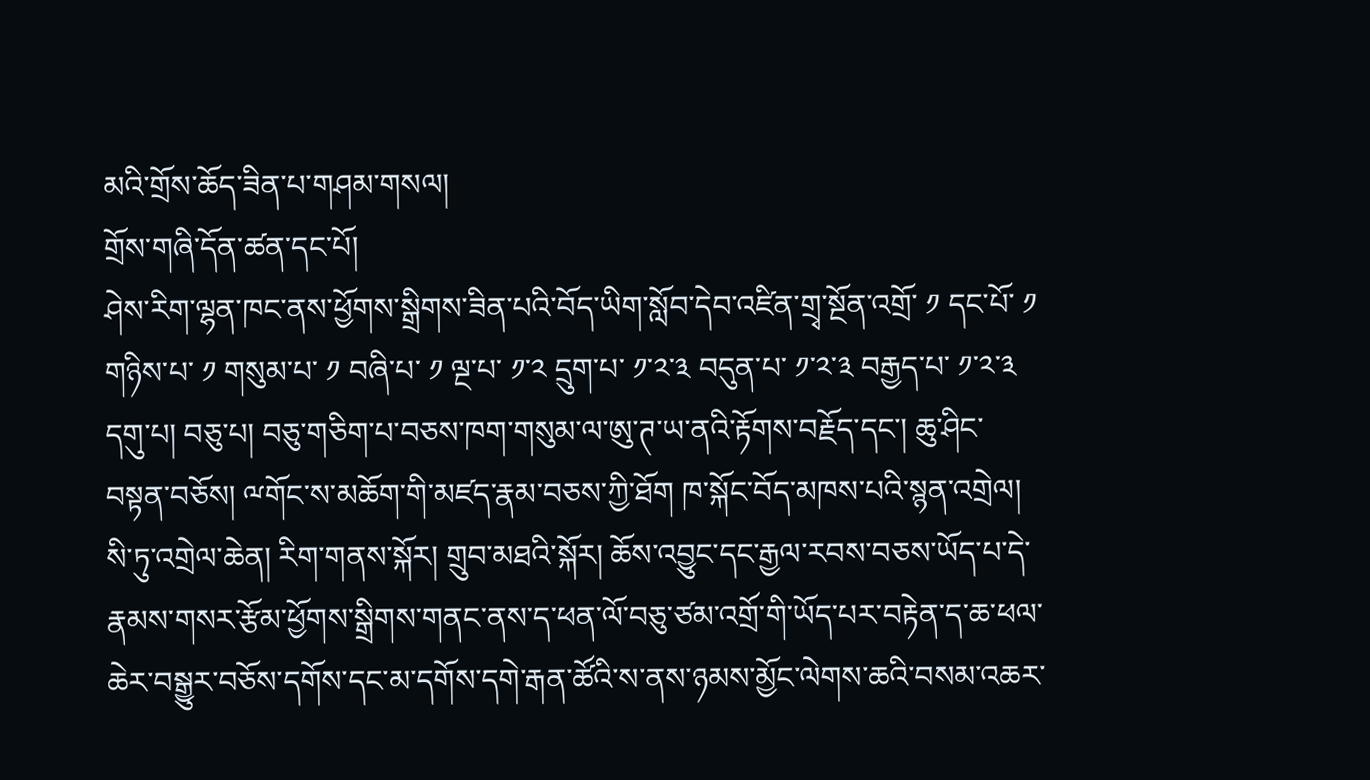མའི་གྲོས་ཆོད་ཟིན་པ་གཤམ་གསལ།
གྲོས་གཞི་དོན་ཚན་དང་པོ།
ཤེས་རིག་ལྷན་ཁང་ནས་ཕྱོགས་སྒྲིགས་ཟིན་པའི་བོད་ཡིག་སློབ་དེབ་འཛིན་གྲྭ་སྔོན་འགྲོ་ ༡ དང་པོ་ ༡ གཉིས་པ་ ༡ གསུམ་པ་ ༡ བཞི་པ་ ༡ ལྔ་པ་ ༡་༢ དྲུག་པ་ ༡་༢་༣ བདུན་པ་ ༡་༢་༣ བརྒྱད་པ་ ༡་༢་༣ དགུ་པ། བཅུ་པ། བཅུ་གཅིག་པ་བཅས་ཁག་གསུམ་ལ་ཨུ་ཊ་ཡ་ནའི་རྟོགས་བརྗོད་དང་། ཆུ་ཤིང་བསྟན་བཅོས། ྋགོང་ས་མཆོག་གི་མཛད་རྣམ་བཅས་ཀྱི་ཐོག ཁ་སྐོང་བོད་མཁས་པའི་སྙན་འགྲེལ། སི་ཏུ་འགྲེལ་ཆེན། རིག་གནས་སྐོར། གྲུབ་མཐའི་སྐོར། ཆོས་འབྱུང་དང་རྒྱལ་རབས་བཅས་ཡོད་པ་དེ་རྣམས་གསར་རྩོམ་ཕྱོགས་སྒྲིགས་གནང་ནས་ད་ཕན་ལོ་བཅུ་ཙམ་འགྲོ་གི་ཡོད་པར་བརྟེན་ད་ཆ་ཕལ་ཆེར་བསྒྱུར་བཅོས་དགོས་དང་མ་དགོས་དགེ་རྒན་ཚོའི་ས་ནས་ཉམས་མྱོང་ལེགས་ཆའི་བསམ་འཆར་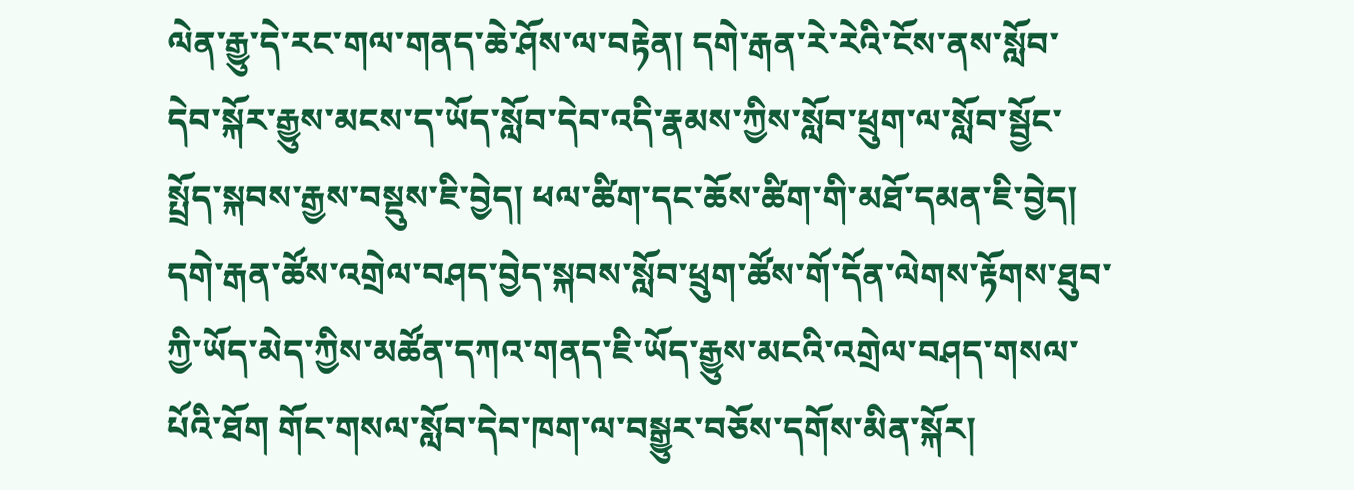ལེན་རྒྱུ་དེ་རང་གལ་གནད་ཆེ་ཤོས་ལ་བརྟེན། དགེ་རྒན་རེ་རེའི་ངོས་ནས་སློབ་དེབ་སྐོར་རྒྱུས་མངས་ད་ཡོད་སློབ་དེབ་འདི་རྣམས་ཀྱིས་སློབ་ཕྲུག་ལ་སློབ་སྦྱོང་སྤྲོད་སྐབས་རྒྱས་བསྡུས་ཇི་བྱེད། ཕལ་ཚིག་དང་ཆོས་ཚིག་གི་མཐོ་དམན་ཇི་བྱེད། དགེ་རྒན་ཚོས་འགྲེལ་བཤད་བྱེད་སྐབས་སློབ་ཕྲུག་ཚོས་གོ་དོན་ལེགས་རྟོགས་ཐུབ་ཀྱི་ཡོད་མེད་ཀྱིས་མཚོན་དཀའ་གནད་ཇི་ཡོད་རྒྱུས་མངའི་འགྲེལ་བཤད་གསལ་པོའི་ཐོག གོང་གསལ་སློབ་དེབ་ཁག་ལ་བསྒྱུར་བཅོས་དགོས་མིན་སྐོར།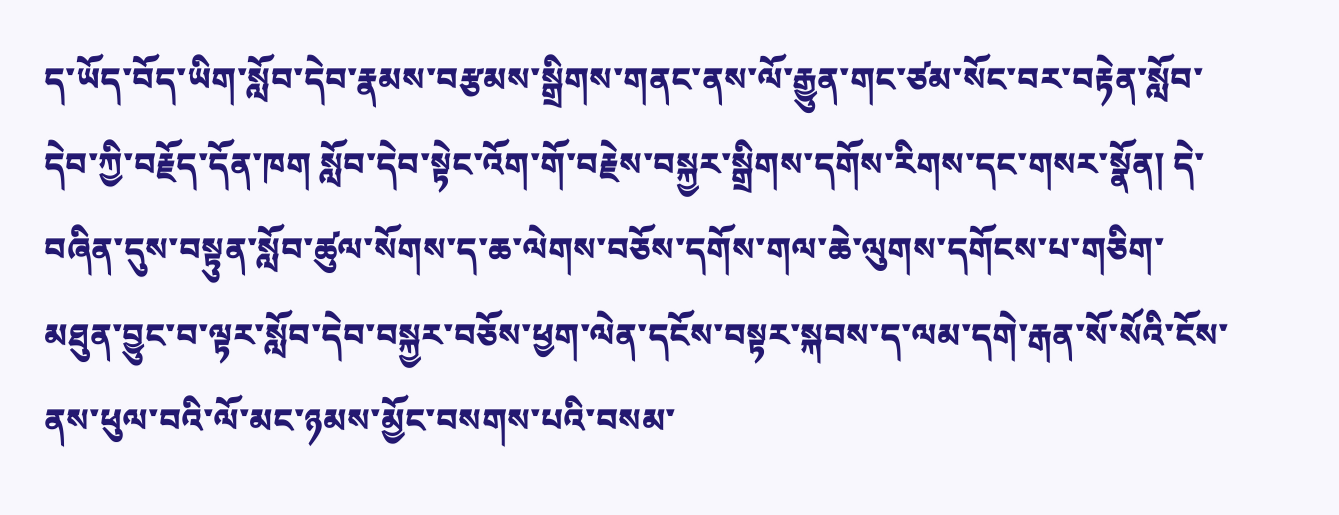ད་ཡོད་བོད་ཡིག་སློབ་དེབ་རྣམས་བརྩམས་སྒྲིགས་གནང་ནས་ལོ་རྒྱུན་གང་ཙམ་སོང་བར་བརྟེན་སློབ་དེབ་ཀྱི་བརྗོད་དོན་ཁག སློབ་དེབ་སྟེང་འོག་གོ་བརྗེས་བསྐྱར་སྒྲིགས་དགོས་རིགས་དང་གསར་སྣོན། དེ་བཞིན་དུས་བསྟུན་སློབ་ཚུལ་སོགས་ད་ཆ་ལེགས་བཅོས་དགོས་གལ་ཆེ་ལུགས་དགོངས་པ་གཅིག་མཐུན་བྱུང་བ་ལྟར་སློབ་དེབ་བསྐྱར་བཅོས་ཕྱག་ལེན་དངོས་བསྟར་སྐབས་ད་ལམ་དགེ་རྒན་སོ་སོའི་ངོས་ནས་ཕུལ་བའི་ལོ་མང་ཉམས་མྱོང་བསགས་པའི་བསམ་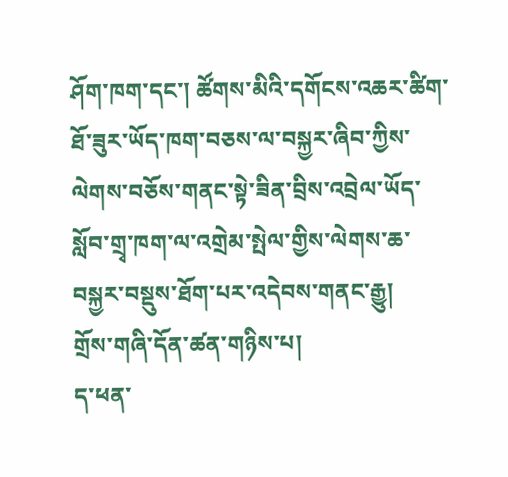ཤོག་ཁག་དང་། ཚོགས་མིའི་དགོངས་འཆར་ཚིག་ཐོ་ཟུར་ཡོད་ཁག་བཅས་ལ་བསྐྱར་ཞིབ་ཀྱིས་ལེགས་བཅོས་གནང་སྟེ་ཟིན་བྲིས་འབྲེལ་ཡོད་སློབ་གྲྭ་ཁག་ལ་འགྲེམ་སྤེལ་གྱིས་ལེགས་ཆ་བསྐྱར་བསྡུས་ཐོག་པར་འདེབས་གནང་རྒྱུ།
གྲོས་གཞི་དོན་ཚན་གཉིས་པ།
ད་ཕན་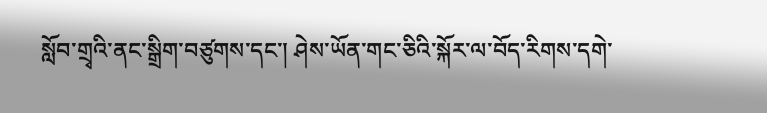སློབ་གྲྭའི་ནང་སྒྲིག་བཙུགས་དང་། ཤེས་ཡོན་གང་ཅིའི་སྐོར་ལ་བོད་རིགས་དགེ་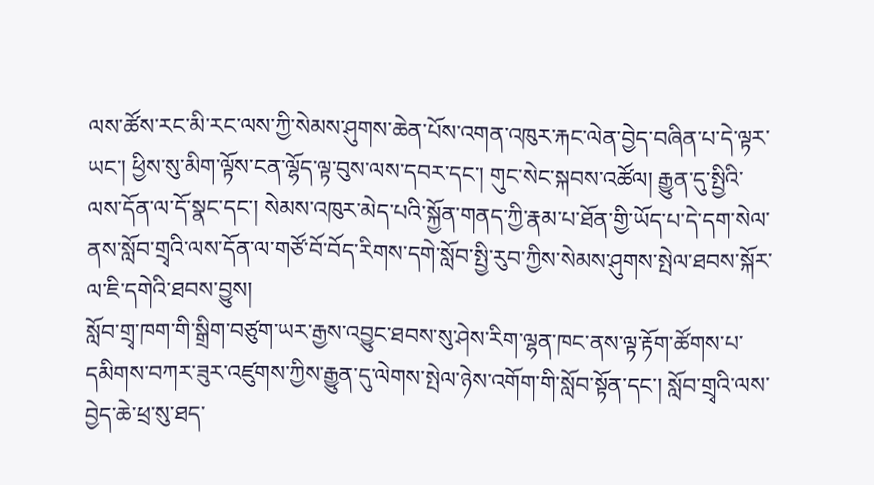ལས་ཚོས་རང་མི་རང་ལས་ཀྱི་སེམས་ཤུགས་ཆེན་པོས་འགན་འཁུར་རྐང་ལེན་བྱེད་བཞིན་པ་དེ་ལྟར་ཡང་། ཕྱིས་སུ་མིག་ལྟོས་ངན་ལྷོད་ལྟ་བུས་ལས་དབར་དང་། གུང་སེང་སྐབས་འཚོལ། རྒྱུན་དུ་སྤྱིའི་ལས་དོན་ལ་དོ་སྣང་དང་། སེམས་འཁུར་མེད་པའི་སྐྱོན་གནད་ཀྱི་རྣམ་པ་ཐོན་གྱི་ཡོད་པ་དེ་དག་སེལ་ནས་སློབ་གྲྭའི་ལས་དོན་ལ་གཙོ་བོ་བོད་རིགས་དགེ་སློབ་སྤྱི་རུབ་ཀྱིས་སེམས་ཤུགས་སྤེལ་ཐབས་སྐོར་ལ་ཇི་དགེའི་ཐབས་བྱུས།
སློབ་གྲྭ་ཁག་གི་སྒྲིག་བཙུག་ཡར་རྒྱས་འབྱུང་ཐབས་སུ་ཤེས་རིག་ལྷན་ཁང་ནས་ལྟ་རྟོག་ཚོགས་པ་དམིགས་བཀར་ཟུར་འཛུགས་ཀྱིས་རྒྱུན་དུ་ལེགས་སྤེལ་ཉེས་འགོག་གི་སློབ་སྟོན་དང་། སློབ་གྲྭའི་ལས་བྱེད་ཆེ་ཕྲ་སུ་ཐད་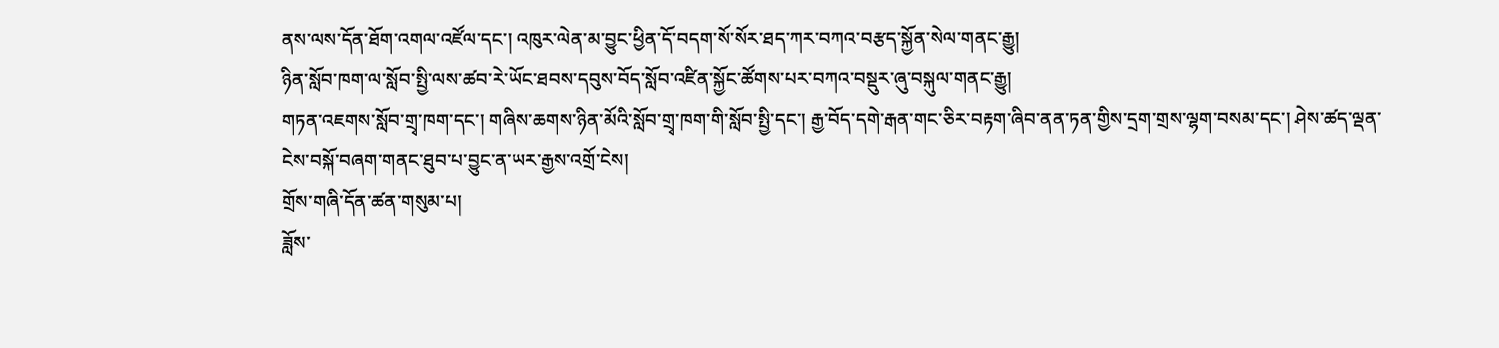ནས་ལས་དོན་ཐོག་འགལ་འཛོལ་དང་། འཁུར་ལེན་མ་བྱུང་ཕྱིན་དོ་བདག་སོ་སོར་ཐད་ཀར་བཀའ་བརྩད་སྐྱོན་སེལ་གནང་རྒྱུ།
ཉིན་སློབ་ཁག་ལ་སློབ་སྤྱི་ལས་ཚབ་རེ་ཡོང་ཐབས་དབུས་བོད་སློབ་འཛིན་སྐྱོང་ཚོགས་པར་བཀའ་བསྡུར་ཞུ་བསྐུལ་གནང་རྒྱུ།
གཏན་འཇགས་སློབ་གྲྭ་ཁག་དང་། གཞིས་ཆགས་ཉིན་མོའི་སློབ་གྲྭ་ཁག་གི་སློབ་སྤྱི་དང་། རྒྱ་བོད་དགེ་རྒན་གང་ཅིར་བརྟག་ཞིབ་ནན་ཏན་གྱིས་དྲག་གྲས་ལྷག་བསམ་དང་། ཤེས་ཚད་ལྡན་ངེས་བསྐོ་བཞག་གནང་ཐུབ་པ་བྱུང་ན་ཡར་རྒྱས་འགྲོ་ངེས།
གྲོས་གཞི་དོན་ཚན་གསུམ་པ།
ཟློས་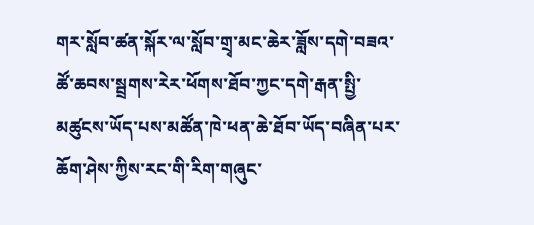གར་སློབ་ཚན་སྐོར་ལ་སློབ་གྲྭ་མང་ཆེར་ཟློས་དགེ་བཟའ་ཚོ་ཆབས་སྦྲགས་རེར་ཕོགས་ཐོབ་ཀྱང་དགེ་རྒན་སྤྱི་མཚུངས་ཡོད་པས་མཚོན་ཁེ་ཕན་ཆེ་ཐོབ་ཡོད་བཞིན་པར་ཆོག་ཤེས་ཀྱིས་རང་གི་རིག་གཞུང་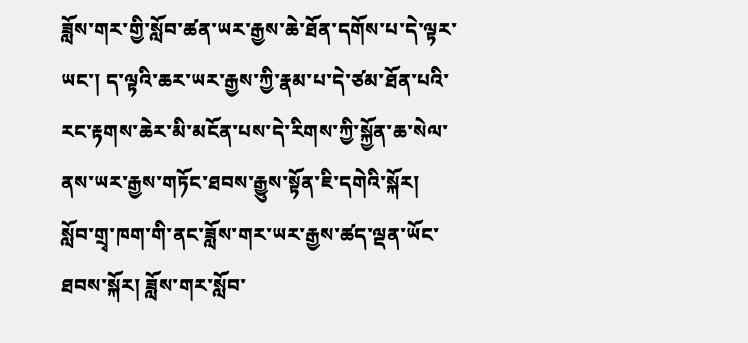ཟློས་གར་གྱི་སློབ་ཚན་ཡར་རྒྱས་ཆེ་ཐོན་དགོས་པ་དེ་ལྟར་ཡང་། ད་ལྟའི་ཆར་ཡར་རྒྱས་ཀྱི་རྣམ་པ་དེ་ཙམ་ཐོན་པའི་རང་རྟགས་ཆེར་མི་མངོན་པས་དེ་རིགས་ཀྱི་སྐྱོན་ཆ་སེལ་ནས་ཡར་རྒྱས་གཏོང་ཐབས་རྒྱུས་སྟོན་ཇི་དགེའི་སྐོར།
སློབ་གྲྭ་ཁག་གི་ནང་ཟློས་གར་ཡར་རྒྱས་ཚད་ལྡན་ཡོང་ཐབས་སྐོར། ཟློས་གར་སློབ་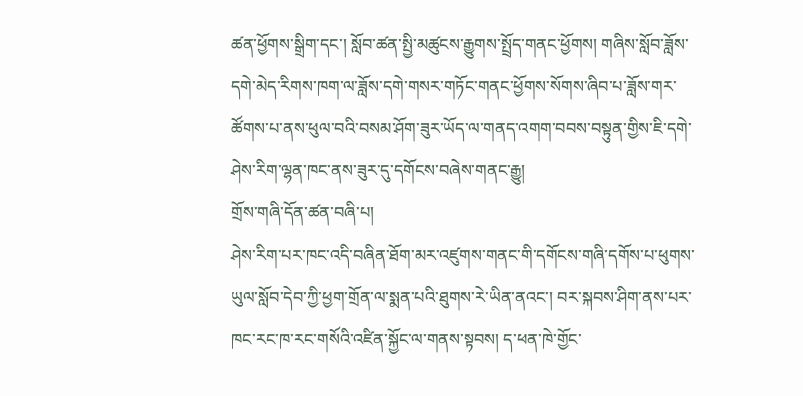ཚན་ཕྱོགས་སྒྲིག་དང་། སློབ་ཚན་སྤྱི་མཚུངས་རྒྱུགས་སྤྲོད་གནང་ཕྱོགས། གཞིས་སློབ་ཟློས་དགེ་མེད་རིགས་ཁག་ལ་ཟློས་དགེ་གསར་གཏོང་གནང་ཕྱོགས་སོགས་ཞིབ་པ་ཟློས་གར་ཚོགས་པ་ནས་ཕུལ་བའི་བསམ་ཤོག་ཟུར་ཡོད་ལ་གནད་འགག་བབས་བསྟུན་གྱིས་ཇི་དགེ་ཤེས་རིག་ལྷན་ཁང་ནས་ཟུར་དུ་དགོངས་བཞེས་གནང་རྒྱུ།
གྲོས་གཞི་དོན་ཚན་བཞི་པ།
ཤེས་རིག་པར་ཁང་འདི་བཞིན་ཐོག་མར་འཛུགས་གནང་གི་དགོངས་གཞི་དགོས་པ་ཕུགས་ཡུལ་སློབ་དེབ་ཀྱི་ཕྱག་གྲོན་ལ་སྨན་པའི་ཐུགས་རེ་ཡིན་ནའང་། བར་སྐབས་ཤིག་ནས་པར་ཁང་རང་ཁ་རང་གསོའི་འཛིན་སྐྱོང་ལ་གནས་སྟབས། ད་ཕན་ཁེ་གྱོང་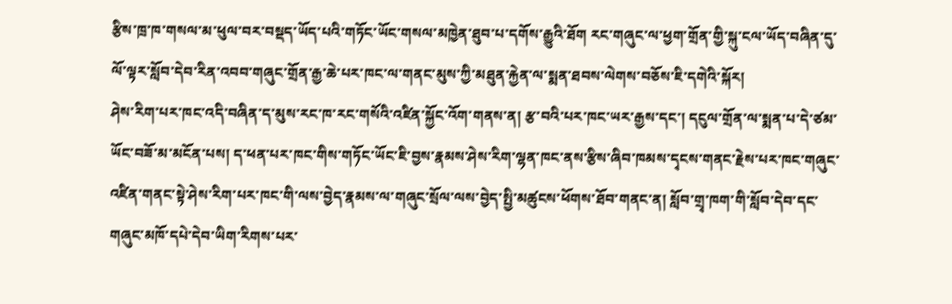རྩིས་ཁྲ་ཁ་གསལ་མ་ཕུལ་བར་བསྡད་ཡོད་པའི་གཏོང་ཡོང་གསལ་མཁྱེན་ཐུབ་པ་དགོས་རྒྱུའི་ཐོག རང་གཞུང་ལ་ཕྱག་གྲོན་གྱི་སྐུ་ངལ་ཡོད་བཞིན་དུ་ལོ་ལྟར་སློབ་དེབ་རིན་འབབ་གཞུང་གྲོན་རྒྱ་ཆེ་པར་ཁང་ལ་གནང་མུས་ཀྱི་མཐུན་རྐྱེན་ལ་སྨན་ཐབས་ལེགས་བཅོས་ཇི་དགེའི་སྐོར།
ཤེས་རིག་པར་ཁང་འདི་བཞིན་ད་མུས་རང་ཁ་རང་གསོའི་འཛིན་སྐྱོང་འོག་གནས་ན། རྩ་བའི་པར་ཁང་ཡར་རྒྱས་དང་། དངུལ་གྲོན་ལ་སྨན་པ་དེ་ཙམ་ཡོང་བཟོ་མ་མངོན་པས། ད་ཕན་པར་ཁང་གིས་གཏོང་ཡོང་ཇི་བྱས་རྣམས་ཤེས་རིག་ལྷན་ཁང་ནས་རྩིས་ཞིབ་ཁམས་དྭངས་གནང་རྗེས་པར་ཁང་གཞུང་འཛིན་གནང་སྟེ་ཤེས་རིག་པར་ཁང་གི་ལས་བྱེད་རྣམས་ལ་གཞུང་སྲོལ་ལས་བྱེད་སྤྱི་མཚུངས་ཕོགས་ཐོབ་གནང་ན། སློབ་གྲྭ་ཁག་གི་སློབ་དེབ་དང་གཞུང་མཁོ་དཔེ་དེབ་ཡིག་རིགས་པར་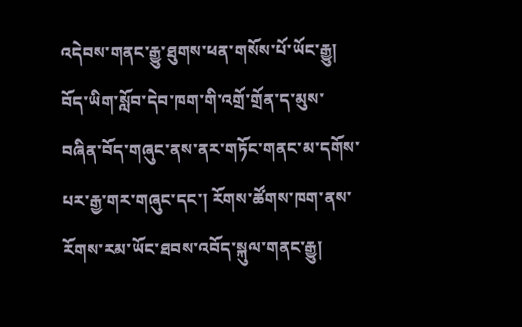འདེབས་གནང་རྒྱུ་ཐུགས་ཕན་གསོས་པོ་ཡོང་རྒྱུ།
བོད་ཡིག་སློབ་དེབ་ཁག་གི་འགྲོ་གྲོན་ད་མུས་བཞིན་བོད་གཞུང་ནས་ནར་གཏོང་གནང་མ་དགོས་པར་རྒྱ་གར་གཞུང་དང་། རོགས་ཚོགས་ཁག་ནས་རོགས་རམ་ཡོང་ཐབས་འབོད་སྐུལ་གནང་རྒྱུ།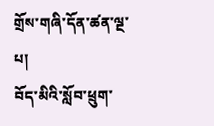གྲོས་གཞི་དོན་ཚན་ལྔ་པ།
བོད་མིའི་སློབ་ཕྲུག་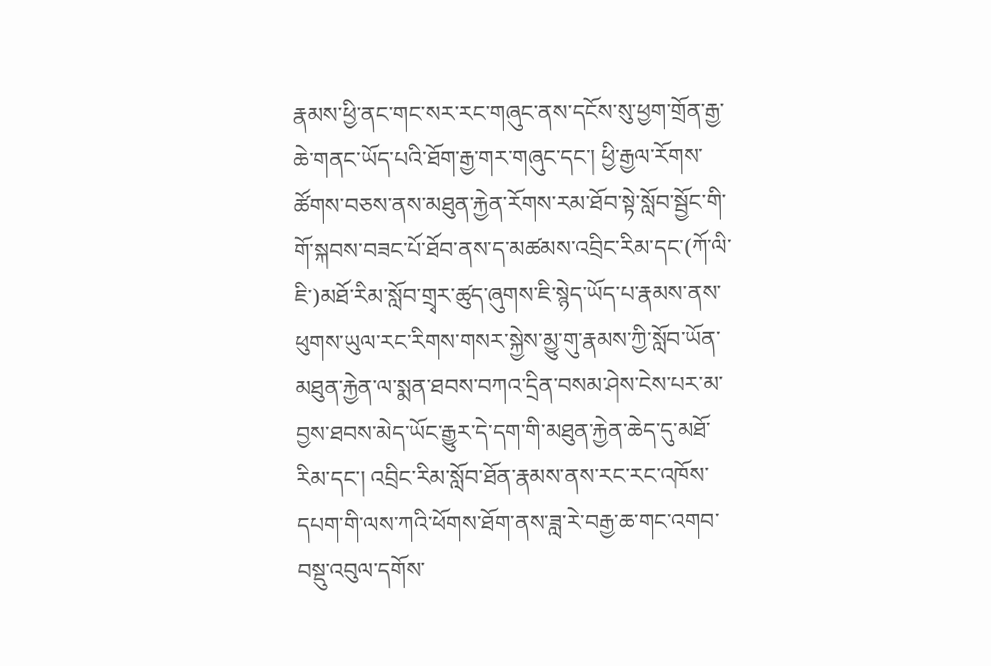རྣམས་ཕྱི་ནང་གང་སར་རང་གཞུང་ནས་དངོས་སུ་ཕྱག་གྲོན་རྒྱ་ཆེ་གནང་ཡོད་པའི་ཐོག་རྒྱ་གར་གཞུང་དང་། ཕྱི་རྒྱལ་རོགས་ཚོགས་བཅས་ནས་མཐུན་རྐྱེན་རོགས་རམ་ཐོབ་སྟེ་སློབ་སྦྱོང་གི་གོ་སྐབས་བཟང་པོ་ཐོབ་ནས་ད་མཚམས་འབྲིང་རིམ་དང་(ཀོ་ལི་ཇི་)མཐོ་རིམ་སློབ་གྲྭར་ཚུད་ཞུགས་ཇི་སྙེད་ཡོད་པ་རྣམས་ནས་ཕུགས་ཡུལ་རང་རིགས་གསར་སྐྱེས་མྱུ་གུ་རྣམས་ཀྱི་སློབ་ཡོན་མཐུན་རྐྱེན་ལ་སྨན་ཐབས་བཀའ་དྲིན་བསམ་ཤེས་ངེས་པར་མ་བྱས་ཐབས་མེད་ཡོང་རྒྱུར་དེ་དག་གི་མཐུན་རྐྱེན་ཆེད་དུ་མཐོ་རིམ་དང་། འབྲིང་རིམ་སློབ་ཐོན་རྣམས་ནས་རང་རང་འཁོས་དཔག་གི་ལས་ཀའི་ཕོགས་ཐོག་ནས་ཟླ་རེ་བརྒྱ་ཆ་གང་འགབ་བསྡུ་འབུལ་དགོས་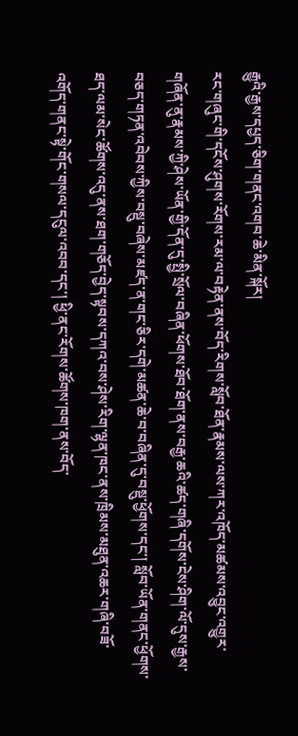རྒྱུའི་རྒྱས་དཔྱད་ཅིག་གནང་འགབ་ཆེ་མིན་སྐོར།
རང་གཞུང་གི་དངོས་ཤུགས་རོགས་རམ་ལ་བརྟེན་ནས་བོད་རིགས་སློབ་ཐོན་རྣམས་ལས་ཀར་འཁོད་མཚམས་འབྱུང་འགྱུར་གཞོན་ནུ་རྣམས་ཀྱི་ཤེས་ཡོན་གྱི་དོན་དུ་སྤྱི་སྲོལ་བཞིན་ཕོགས་ཐོབ་ཐོག་ནས་བརྒྱ་ཆའི་ཚད་གཞི་དགོས་ངེས་ཤིག་ལོ་དུས་རྒྱས་བཅད་གཏན་འབེབས་ཀྱིས་བསྡུ་བཞེས་མཛད་ན་གང་ཅིར་དགེ་མཚན་ཆེ་བ་བཞིན་དུ་བསྡུ་ཕྱོགས་དང་། སློབ་ཡོན་གནང་ཕྱོགས་ཐད་ལམ་སེང་ཚོགས་འདུ་ནས་ཐག་གཅོད་བྱེད་སྟབས་དཀའ་བས་ཤེས་རིག་ལྷན་ཁང་ནས་ཁྲིམས་མཐུན་འཆར་གཞི་བཟོ་འགོད་གནང་སྟེ་གོང་གསལ་དངུལ་འབབ་དང་། ཕྱི་ནང་རོགས་ཚོགས་ཁག་ནས་བོད་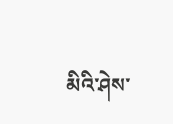མིའི་ཤེས་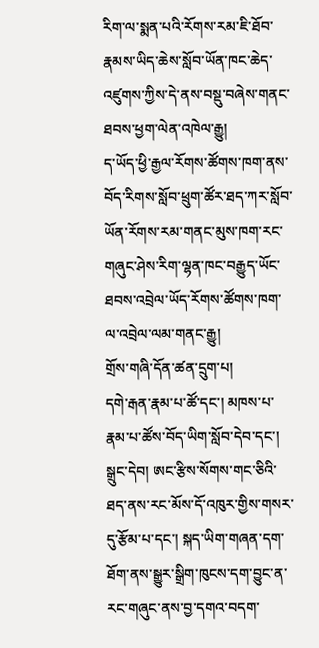རིག་ལ་སྨན་པའི་རོགས་རམ་ཇི་ཐོབ་རྣམས་ཡིད་ཆེས་སློབ་ཡོན་ཁང་ཆེད་འཛུགས་ཀྱིས་དེ་ནས་བསྡུ་བཞེས་གནང་ཐབས་ཕྱག་ལེན་འཁེལ་རྒྱུ།
ད་ཡོད་ཕྱི་རྒྱལ་རོགས་ཚོགས་ཁག་ནས་བོད་རིགས་སློབ་ཕྲུག་ཚོར་ཐད་ཀར་སློབ་ཡོན་རོགས་རམ་གནང་མུས་ཁག་རང་གཞུང་ཤེས་རིག་ལྷན་ཁང་བརྒྱུད་ཡོང་ཐབས་འབྲེལ་ཡོད་རོགས་ཚོགས་ཁག་ལ་འབྲེལ་ལམ་གནང་རྒྱུ།
གྲོས་གཞི་དོན་ཚན་དྲུག་པ།
དགེ་རྒན་རྣམ་པ་ཚོ་དང་། མཁས་པ་རྣམ་པ་ཚོས་བོད་ཡིག་སློབ་དེབ་དང་། སྒྲུང་དེབ། ཨང་རྩིས་སོགས་གང་ཅིའི་ཐད་ནས་རང་མོས་དོ་འཁུར་གྱིས་གསར་དུ་རྩོམ་པ་དང་། སྐད་ཡིག་གཞན་དག་ཐོག་ནས་སྒྱུར་སྒྲིག་ཁུངས་དག་བྱུང་ན་རང་གཞུང་ནས་བྱ་དགའ་བདག་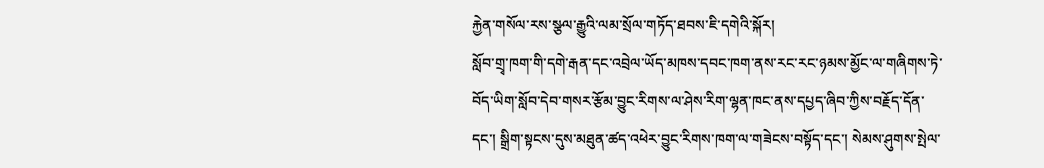རྐྱེན་གསོལ་རས་སྩལ་རྒྱུའི་ལམ་སྲོལ་གཏོད་ཐབས་ཇི་དགེའི་སྐོར།
སློབ་གྲྭ་ཁག་གི་དགེ་རྒན་དང་འབྲེལ་ཡོད་མཁས་དབང་ཁག་ནས་རང་རང་ཉམས་མྱོང་ལ་གཞིགས་ཏེ་བོད་ཡིག་སློབ་དེབ་གསར་རྩོམ་བྱུང་རིགས་ལ་ཤེས་རིག་ལྷན་ཁང་ནས་དཔྱད་ཞིབ་ཀྱིས་བརྗོད་དོན་དང་། སྒྲིག་སྟངས་དུས་མཐུན་ཚད་འཕེར་བྱུང་རིགས་ཁག་ལ་གཟེངས་བསྟོད་དང་། སེམས་ཤུགས་སྤེལ་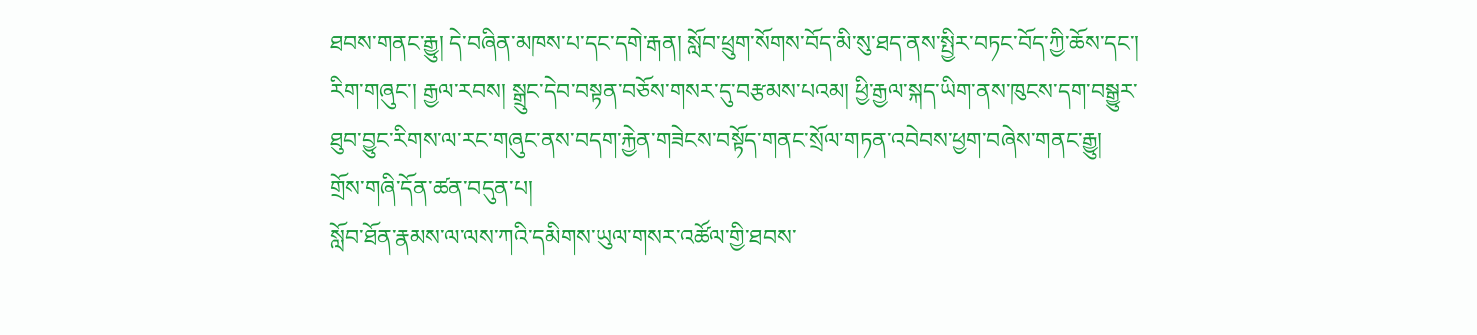ཐབས་གནང་རྒྱུ། དེ་བཞིན་མཁས་པ་དང་དགེ་རྒན། སློབ་ཕྲུག་སོགས་བོད་མི་སུ་ཐད་ནས་སྤྱིར་བཏང་བོད་ཀྱི་ཆོས་དང་། རིག་གཞུང་། རྒྱལ་རབས། སྒྲུང་དེབ་བསྟན་བཅོས་གསར་དུ་བརྩམས་པའམ། ཕྱི་རྒྱལ་སྐད་ཡིག་ནས་ཁུངས་དག་བསྒྱུར་ཐུབ་བྱུང་རིགས་ལ་རང་གཞུང་ནས་བདག་རྐྱེན་གཟེངས་བསྟོད་གནང་སྲོལ་གཏན་འབེབས་ཕྱག་བཞེས་གནང་རྒྱུ།
གྲོས་གཞི་དོན་ཚན་བདུན་པ།
སློབ་ཐོན་རྣམས་ལ་ལས་ཀའི་དམིགས་ཡུལ་གསར་འཚོལ་གྱི་ཐབས་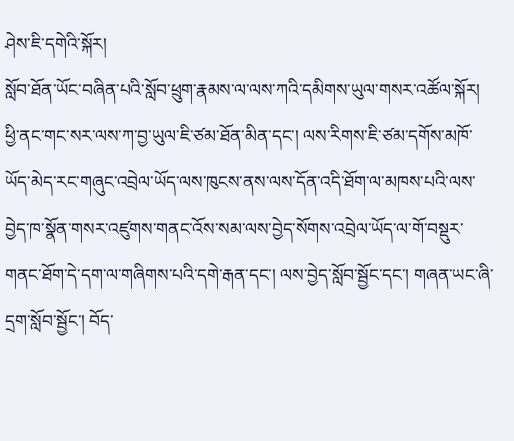ཤེས་ཇི་དགེའི་སྐོར།
སློབ་ཐོན་ཡོང་བཞིན་པའི་སློབ་ཕྲུག་རྣམས་ལ་ལས་ཀའི་དམིགས་ཡུལ་གསར་འཚོལ་སྐོར། ཕྱི་ནང་གང་སར་ལས་ཀ་བྱ་ཡུལ་ཇི་ཙམ་ཐོན་མིན་དང་། ལས་རིགས་ཇི་ཙམ་དགོས་མཁོ་ཡོད་མེད་རང་གཞུང་འབྲེལ་ཡོད་ལས་ཁུངས་ནས་ལས་དོན་འདི་ཐོག་ལ་མཁས་པའི་ལས་བྱེད་ཁ་སྣོན་གསར་འཛུགས་གནང་འོས་སམ་ལས་བྱེད་སོགས་འབྲེལ་ཡོད་ལ་གོ་བསྡུར་གནང་ཐོག་དེ་དག་ལ་གཞིགས་པའི་དགེ་རྒན་དང་། ལས་བྱེད་སློབ་སྦྱོང་དང་། གཞན་ཡང་ཞི་དྲག་སློབ་སྦྱོང་། བོད་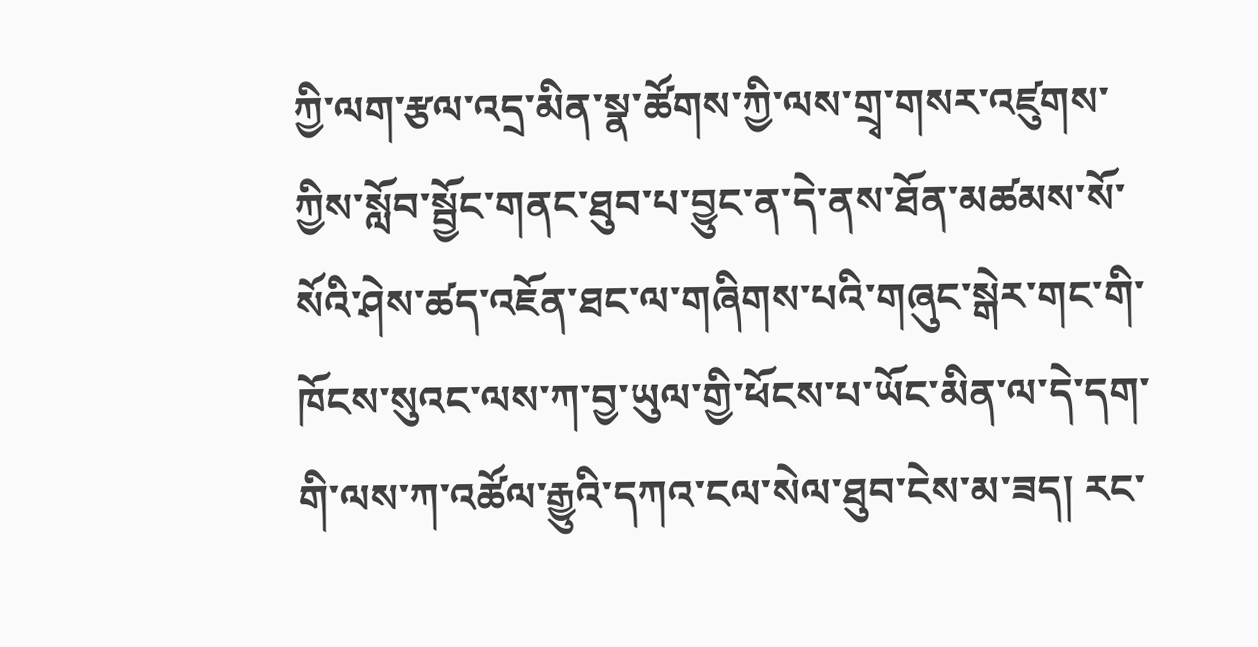ཀྱི་ལག་རྩལ་འདྲ་མིན་སྣ་ཚོགས་ཀྱི་ལས་གྲྭ་གསར་འཛུགས་ཀྱིས་སློབ་སྦྱོང་གནང་ཐུབ་པ་བྱུང་ན་དེ་ནས་ཐོན་མཚམས་སོ་སོའི་ཤེས་ཚད་འཇོན་ཐང་ལ་གཞིགས་པའི་གཞུང་སྒེར་གང་གི་ཁོངས་སུའང་ལས་ཀ་བྱ་ཡུལ་གྱི་ཕོངས་པ་ཡོང་མིན་ལ་དེ་དག་གི་ལས་ཀ་འཚོལ་རྒྱུའི་དཀའ་ངལ་སེལ་ཐུབ་ངེས་མ་ཟད། རང་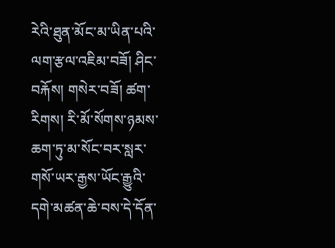རེའི་ཐུན་མོང་མ་ཡིན་པའི་ལག་རྩལ་འཇིམ་བཟོ། ཤིང་བརྐོས། གསེར་བཟོ། ཚག་རིགས། རི་མོ་སོགས་ཉམས་ཆག་ཏུ་མ་སོང་བར་སླར་གསོ་ཡར་རྒྱས་ཡོང་རྒྱུའི་དགེ་མཚན་ཆེ་བས་དེ་དོན་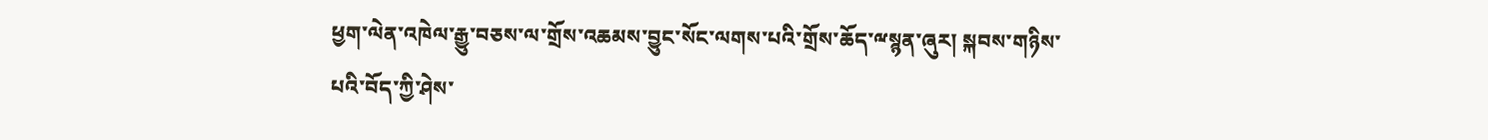ཕྱག་ལེན་འཁེལ་རྒྱུ་བཅས་ལ་གྲོས་འཆམས་བྱུང་སོང་ལགས་པའི་གྲོས་ཆོད་ྋསྙན་ཞུར། སྐབས་གཉིས་པའི་བོད་ཀྱི་ཤེས་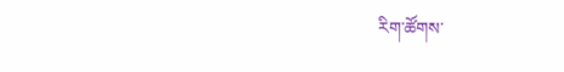རིག་ཚོགས་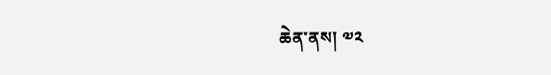ཆེན་ནས། ༧༢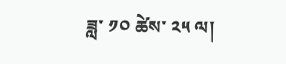ཟླ་ ༡༠ ཚེས་ ༢༥ ལ།